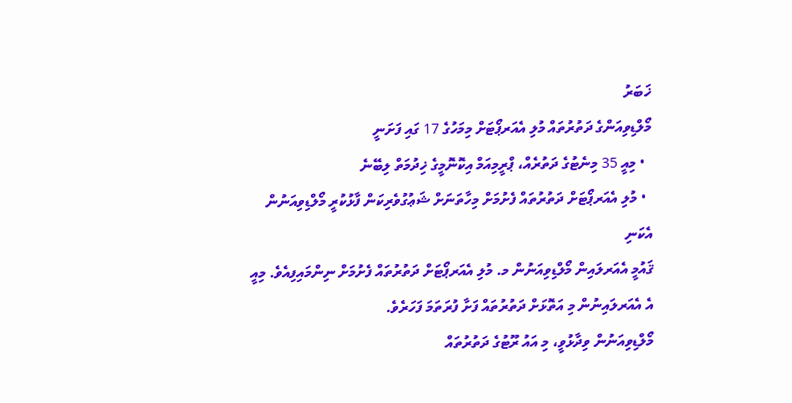ޚަބަރު
މޯލްޑިވިއަންގެ ދަތުރުތައް މުލި އެއަރޕޯޓަށް މިމަހުގެ 17 ގައި ފަށަނީ
  • މިއީ 35 މިނެޓުގެ ދަތުރެއް، ޕްރީމިއަމް އިކޮނޮމީގެ ޚިދުމަތް ލިބޭނެ
  • މުލި އެއަރޕޯޓަށް ދަތުރުތައް ފެށުމަށް މިހާތަނަށް ޝަޢުގުވެރިކަން ފާޅުކުރީ މޯލްޑިވިއަނުން އެކަނި
ޤައުމީ އެއަރލައިން މޯލްޑިވިއަނުން މ. މުލި އެއަރޕޯޓަށް ދަތުރުތައް ފެށުމަށް ނިންމައިފިއެވެ. މިއީ އެ އެއަރލައިނުން މި އަތޮޅަށް ދަތުރުތައް ފަށާ ފުރަތަމަ ފަހަރެވެ.
މޯލްޑިވިއަނުން ވިދާޅުވީ، މި އައު ރޫޓުގެ ދަތުރުތައް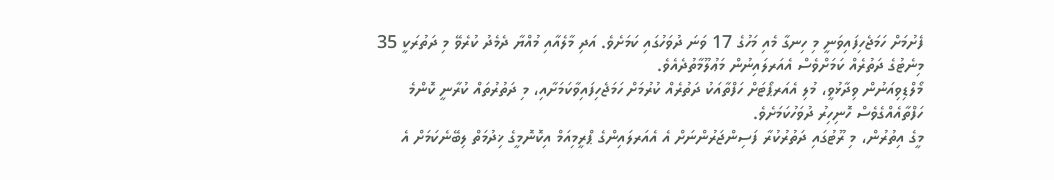ފެށުމަށް ހަމަޖެހިފައިވަނީ މި ހިނގާ މެއި މަހުގެ 17 ވަނަ ދުވަހުގައި ކަމަށެވެ. އަދި މާލެއާއި މުއްޔާ ދެމެދު ކުރެވޭ މި ދަތުރަކީ 35 މިނެޓުގެ ދަތުރެއް ކަމަށްވެސް އެއަރލައިނުން މަޢުލޫމާތުދެއެވެ.
މޯލްޑިވިއަނުން ވިދާޅުވީ، މުލި އެއަރޕޯޓަށް ހަފްތާއަކު ދަތުރެއް ކުރުމަށް ހަމަޖެހިފައިވާކަމަށާއި، މި ދަތުރުތައް ކުރާނީ ކޮންމެ ހަފްތާއެއްގެވެސް ހޮނިހިރު ދުވަހުކަމަށެވެ.
މީގެ އިތުރުން، މި ރޫޓުގައި ދަތުރުކުރާ ފަސިންޖަރުންނަށް އެ އެއަރލައިންގެ ޕްރީމިއަމް އިކޮނޮމީގެ ޚިދުމަތް ލިބޭނެކަމަށް އެ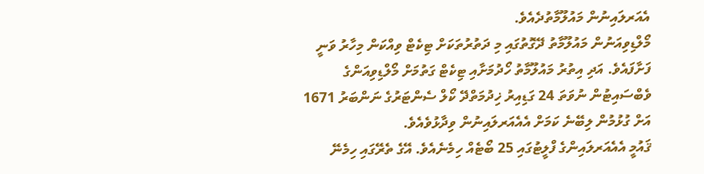އެއަރލައިނުން މައުލޫމާތުދެއެވެ.
މޯލްޑިވިއަނުން މައުލޫމާތު ދޭގޮތުގައި މި ދަތުރުތަކަށް ޓިކެޓް ވިއްކަން މިހާރު ވަނީ ފަށާފައެވެ. އަދި އިތުރު މައުލޫމާތު ހޯދުމަށާއި ޓިކެޓް ގަތުމަށް މޯލްޑިވިއަންގެ ވެބްސައިޓުން ނުވަތަ 24 ގަޑިއިރު ޚިދުމަތްދޭ ކޯލް ސެންޓަރުގެ ނަންބަރު 1671 އަށް ގުޅުމުން ލިބޭނެ ކަމަށް އެއެއަރލައިނުން ވިދާޅުވެއެވެ.
ޤައުމީ އެއެއަރލައިންގެ ފްލީޓުގައި 25 ބޯޓެއް ހިމެނެއެވެ. އޭގެ ތެރޭގައި ހިމެނޭ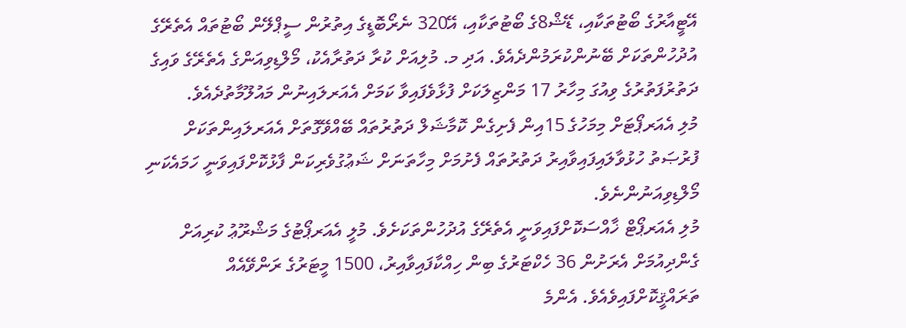އޭޓީއާރުގެ ބޯޓުތަކާއި، ޑޭޝް8ގެ ބޯޓުތަކާއި، އޭ320 ނެރޯބޮޑީގެ އިތުރުން ސީޕްލޭން ބޯޓުތައް އެތެރޭގެ އުދުހުންތަކަށް ބޭނުންކުރަމުންދެއެވެ. އަދި މ. މުލިއަށް ކުރާ ދަތުރާއެކު، މޯލްޑިވިއަންގެ އެތެރޭގެ ވައިގެ ދަތުރުފަތުރުގެ ވިއުގަ މިހާރު 17 މަންޒިލަކަށް ފުޅާވެފައިވާ ކަމަށް އެއަރލައިނުން މައުލޫމާތުދެއެވެ.
މުލި އެއަރޕޯޓަށް މިމަހުގެ 15އިން ފެށިގެން ކޮމާޝަލް ދަތުރުތައް ބޭއްވޭގޮތަށް އެއަރލައިންތަކަށް ފުރުޞަތު ހުޅުވާލައިފައިވާއިރު ދަތުރުތައް ފެށުމަށް މިހާތަނަށް ޝަޢުގުވެރިކަން ފާޅުކޮށްފައިވަނީ ހަމައެކަނި މޯލްޑިވިއަނުންނެވެ.
މުލި އެއަރޕޯޓް ޚާއްސަކޮށްފައިވަނީ އެތެރޭގެ އުދުހުންތަކަށެވެ. މުލީ އެއަރޕޯޓުގެ މަޝްރޫޢު ކުރިއަށް ގެންދިއުމަށް އެރަށުން 36 ހެކްޓަރުގެ ބިން ހިއްކާފައިވާއިރު، 1500 މީޓަރުގެ ރަންވޭއެއް ތަރައްޤީކޮށްފައިވެއެވެ. އެންމެ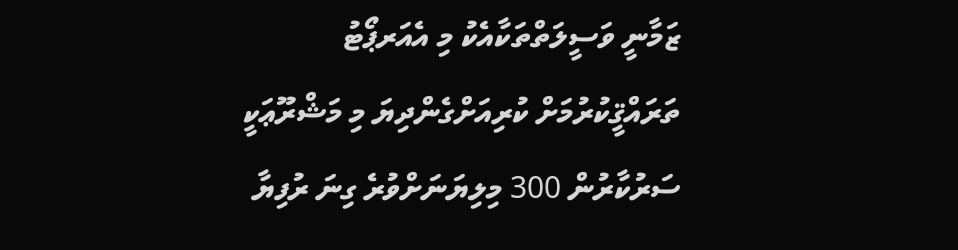ޒަމާނީ ވަސީލަތްތަކާއެކު މި އެއަރޕޯޓު ތަރައްޤީކުރުމަށް ކުރިއަށްގެންދިޔަ މި މަޝްރޫޢަކީ ސަރުކާރުން 300 މިލިޔަނަށްވުރެ ގިނަ ރުފިޔާ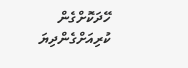ހޭދަކޮށްގެން ކުރިއަށްގެންދިޔަ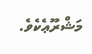މަޝްރޫޢެކެވެ.